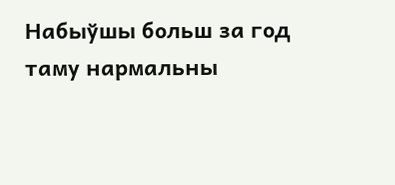Набыўшы больш за год таму нармальны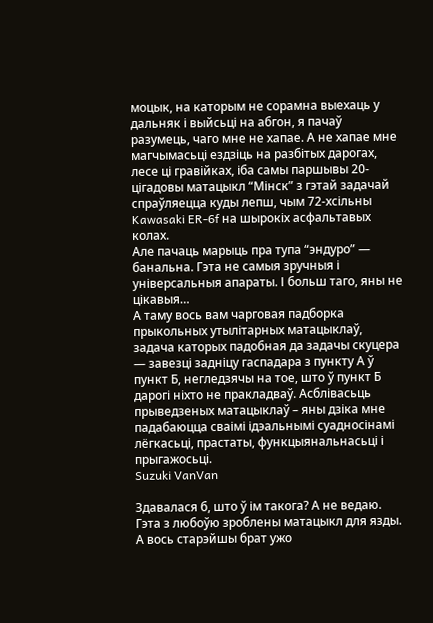моцык, на каторым не сорамна выехаць у дальняк і выйсьці на абгон, я пачаў разумець, чаго мне не хапае. А не хапае мне магчымасьці ездзіць на разбітых дарогах, лесе ці гравійках, іба самы паршывы 20-цігадовы матацыкл “Мінск” з гэтай задачай спраўляецца куды лепш, чым 72-хсільны Kawasaki ER-6f на шырокіх асфальтавых колах.
Але пачаць марыць пра тупа “эндуро” — банальна. Гэта не самыя зручныя і універсальныя апараты. І больш таго, яны не цікавыя…
А таму вось вам чарговая падборка прыкольных утылітарных матацыклаў, задача каторых падобная да задачы скуцера — завезці задніцу гаспадара з пункту А ў пункт Б, негледзячы на тое, што ў пункт Б дарогі ніхто не пракладваў. Асблівасьць прыведзеных матацыклаў – яны дзіка мне падабаюцца сваімі ідэальнымі суадносінамі лёгкасьці, прастаты, функцыянальнасьці і прыгажосьці.
Suzuki VanVan

Здавалася б, што ў ім такога? А не ведаю. Гэта з любоўю зроблены матацыкл для язды.
А вось старэйшы брат ужо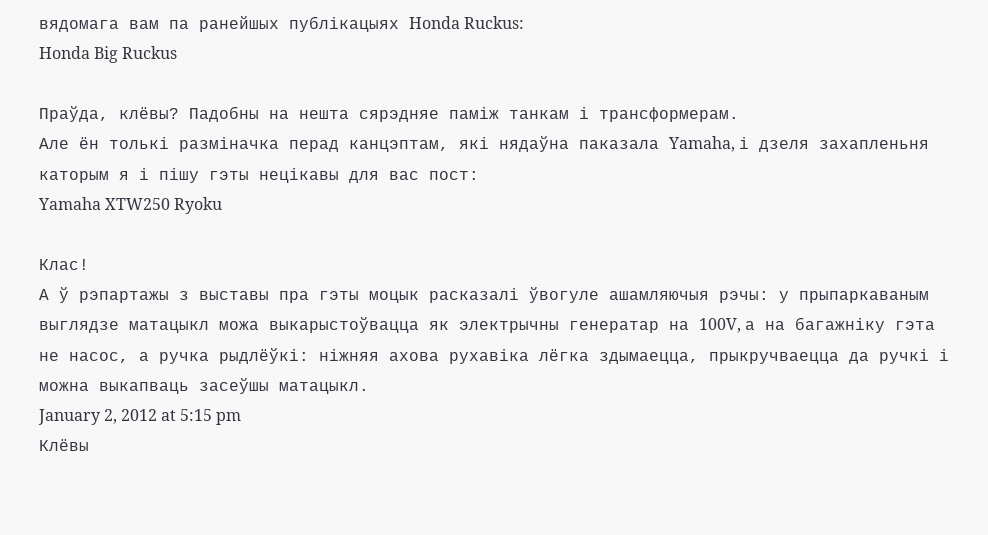вядомага вам па ранейшых публікацыях Honda Ruckus:
Honda Big Ruckus

Праўда, клёвы? Падобны на нешта сярэдняе паміж танкам і трансформерам.
Але ён толькі разміначка перад канцэптам, які нядаўна паказала Yamaha, і дзеля захапленьня каторым я і пішу гэты нецікавы для вас пост:
Yamaha XTW250 Ryoku

Клас!
А ў рэпартажы з выставы пра гэты моцык расказалі ўвогуле ашамляючыя рэчы: у прыпаркаваным выглядзе матацыкл можа выкарыстоўвацца як электрычны генератар на 100V, а на багажніку гэта не насос, а ручка рыдлёўкі: ніжняя ахова рухавіка лёгка здымаецца, прыкручваецца да ручкі і можна выкапваць засеўшы матацыкл.
January 2, 2012 at 5:15 pm
Клёвы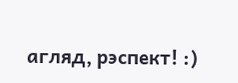агляд, рэспект! :)